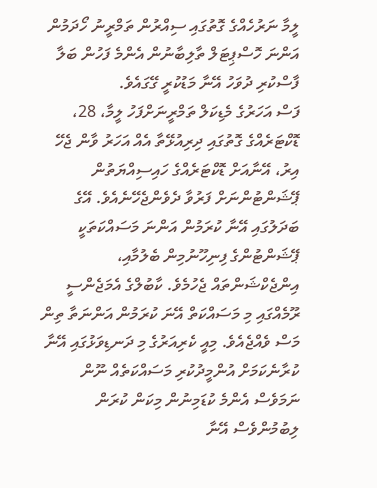ލީމާ ނަރުހެއްގެ ގޮތުގައި ސިއްރުން ތަމްރީނު ހޯދަމުން އަންނަ ހޮސްޕިޓަލް ތާލިބާނުން އެންމެ ފަހުން ބަލާ ފާސްކުރި ދުވަހު އޭނާ މަޑުކުރީ ގޭގައެވެ.
ފަސް އަހަރުގެ މެޑިކަލް ތަމްރީނަށްފަހު ލީމާ، 28، ޑޮކްޓަރެއްގެ ގޮތުގައި ދިރިއުޅޭތާ އެއް އަހަރު ވާން ޖެހޭ އިރު، އޭނާއަށް ޑޮކްޓަރެއްގެ ހައިސިއްޔަތުން ޕޭޝަންޓުންނަށް ފަރުވާ ދެވެންޖެހޭނެއެވެ. އޭގެ ބަދަލުގައި އޭނާ ކުރަމުން އަންނަ މަސައްކަތަކީ ޕޭޝަންޓުންގެ ފިނިހޫނުމިން ބެލުމާއި، އިންޖެކްޝަންތައް ޖެހުމެވެ. ކާބުލްގެ އެމަޖެންސީ ރޫމެއްގައި މި މަސައްކަތް އޭނަ ކުރަމުން އަންނަތާ ތިން މަސް ވެއްޖެއެވެ. މިއީ ކެރިއަރުގެ މި ދަނޑިވަޅުގައި އޭނާ ކުރާނެކަމަށް އުންމީދުކުރި މަސައްކަތެއް ނޫން ނަމަވެސް އެންމެ ކުޑަމިނުން މިކަން ކުރަން ލިބުމުންވެސް އޭނާ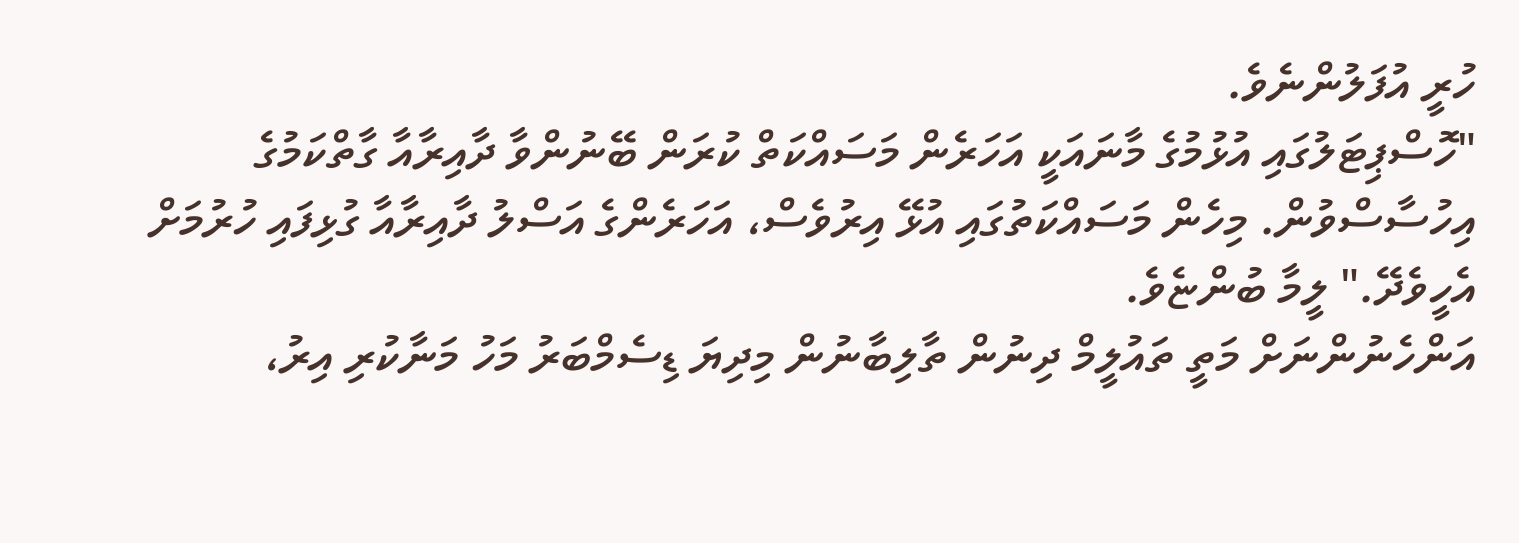ހުރީ އުފަލުންނެވެ.
"ހޮސްޕިޓަލުގައި އުޅުމުގެ މާނައަކީ އަހަރެން މަސައްކަތް ކުރަން ބޭނުންވާ ދާއިރާއާ ގާތްކަމުގެ އިހުސާސްވުން. މިހެން މަސައްކަތުގައި އުޅޭ އިރުވެސް، އަހަރެންގެ އަސްލު ދާއިރާއާ ގުޅިފައި ހުރުމަށް އެހީވެދޭ." ލީމާ ބުންޏެވެ.
އަންހެނުންނަށް މަތީ ތައުލީމް ދިނުން ތާލިބާނުން މިދިޔަ ޑިސެމްބަރު މަހު މަނާކުރި އިރު،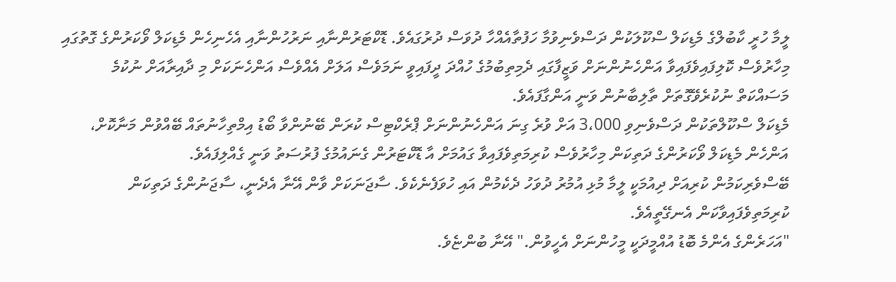ލީމާ ހުރީ ކާބުލްގެ މެޑިކަލް ސްކޫލަކުން ދަސްވެނިވުމާ ހަފުތާއެއްހާ ދުވަސް ދުރުގައެވެ. ޑޮކްޓަރުންނާއި ނަރުހުންނާއި އެހެނިހެން މެޑިކަލް ވޯކަރުންގެ ގޮތުގައި މިހާރުވެސް ކޮލިފައިވެފައިވާ އަންހެނުންނަށް ވަޒީފާގައި ދެމިތިބުމުގެ ހުއްދަ ދީފައިވީ ނަމަވެސް އަލަށް އެއްވެސް އަންހެނަކަށް މި ދާއިރާއަށް ނުކުމެ މަސައްކަތް ނުކުރެވޭގޮތަށް ތާލިބާނުން ވަނީ އަންގާފައެވެ.
މެޑިކަލް ސްކޫލްތަކުން ދަސްވެނިވި 3،000 އަށް ވުރެ ގިނަ އަންހެނުންނަށް ޕްރެކްޓިސް ކުރަން ބޭނުންވާ ބޯޑު އިމްތިހާނުތައް ބޭއްވުން މަނާކޮށް، އަންހެން މެޑިކަލް ވޯކަރުންގެ ދަތިކަން މިހާރުވެސް ކުރިމަތިވެފައިވާ ގައުމަށް އާ ޑޮކްޓަރުން ގެނައުމުގެ ފުރުސަތު ވަނީ ގެއްލިފައެވެ.
ބޭސްވެރިކަމުން ކުރިއަށް ދިއުމަކީ ލީމާ މުޅި އުމުރު ދުވަހު ދެކެމުން އައި ހުވަފެނެކެވެ. ސާޖަނަކަށް ވާން އޭނާ އެދެނީ، ސާޖަނުންގެ ދަތިކަން ކުރިމަތިވެފައިވާކަން އެނގޭތީއެވެ.
"އަހަރެންގެ އެންމެ ބޮޑު އުއްމީދަކީ މީހުންނަށް އެހީވުން." އޭނާ ބުންޏެވެ.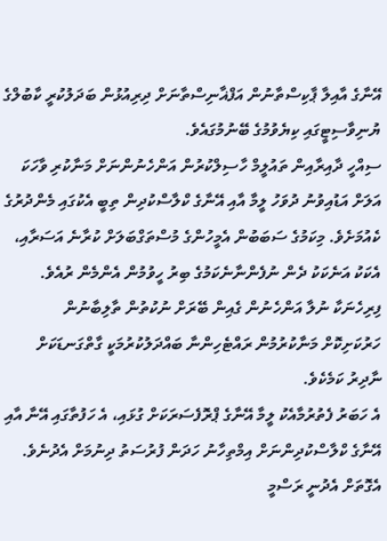އޭނާގެ އާއިލާ ޕާކިސްތާނުން އަފްޣާނިސްތާނަށް ދިރިއުޅުން ބަދަލުކުރީ ކާބުލްގެ ޔުނިވާސިޓީގައި ކިޔެވުމުގެ ބޭނުމުގައެވެ.
ސިއްހީ ދާއިރާއިން ތައުލީމް ހާސިލްކުރުން އަންހެނުންނަށް މަނާކުރި ވާހަކަ އަލަށް އަޑުއިވުނު ދުވަހު ލީމާ އާއި އޭނާގެ ކްލާސްކުދިން ތިބީ އެކުގައި މެންދުރުގެ ކެއުމަށެވެ. މިކަމުގެ ސަބަބުން އެމީހުންގެ މުސްތަގްބަލަށް ކުރާނެ އަސަރާއި، އެކަކު އަނެކަކު ދެން ނުފެންނާނެކަމުގެ ބިރު ހީވުމުން އެންމެން ރުއެވެ. ފިރިހެނަކާ ނުލާ އަންހެނުން ގެއިން ބޭރަށް ނުކުތުން ތާލިބާނުން ހަރުކަށިކޮށް މަނާކުރުމުން ރައްޓެހިންނާ ބައްދަލުކުރުމަކީ ގާތްގަނޑަކަށް ނާދިރު ކަމެކެވެ.
އެ ހަބަރު ފެތުރުމާއެކު ލީމާ އޭނާގެ ޕްރޮފެސަރަކަށް ގުޅައި، އެ ހަފުތާގައި އޭނާ އާއި އޭނާގެ ކްލާސްކުދިންނަށް އިމްތިހާނު ހަދަން ފުރުސަތު ދިނުމަށް އެދުނެވެ. އެގޮތަށް އެދުނީ ރަސްމީ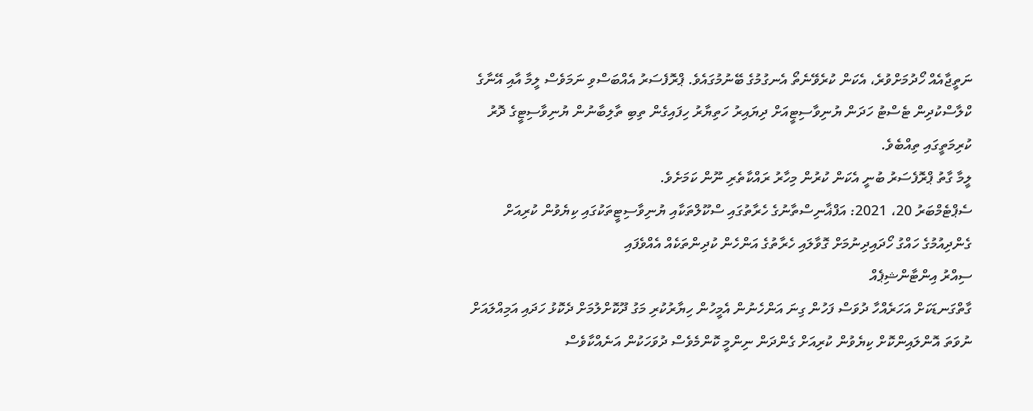ނަތީޖާއެއް ހޯދުމަށްވުރެ، އެކަން ކުރެވޭނެތޯ އެނގުމުގެ ބޭނުމުގައެވެ. ޕްރޮފެސަރު އެއްބަސްވި ނަމަވެސް ލީމާ އާއި އޭނާގެ ކްލާސްކުދިން ޓެސްޓު ހަދަން ޔުނިވާސިޓީއަށް ދިޔައިރު ހަތިޔާރު ހިފައިގެން ތިބި ތާލިބާނުން ޔުނިވާސިޓީގެ ދޮރު ކުރިމަތީގައި ތިއްބެވެ.
ލީމާ ގާތު ޕްރޮފެސަރު ބުނީ އެކަން ކުރުން މިހާރު ރައްކާތެރި ނޫން ކަމަށެވެ.
ސެޕްޓެމްބަރު 20، 2021: އަފްޣާނިސްތާނުގެ ހެރާތުގައި ސްކޫލްތަކާއި ޔުނިވާސިޓީތަކުގައި ކިޔެވުން ކުރިއަށް ގެންދިއުމުގެ ހައްގު ހޯދައިދިނުމަށް ގޮވާލައި ހެރާތުގެ އަންހެން ކުދިންތަކެއް އެއްވެފައި
ސިއްރު އިންޓާންޝިޕެއް
ގާތްގަނޑަކަށް އަހަރެއްހާ ދުވަސް ފަހުން ގިނަ އަންހެނުން އެމީހުން ހިޔާރުކުރި މަގު ދޫކޮށްލުމަށް ދެކޮޅު ހަދައި އަމިއްލައަށް ނުވަތަ އޮންލައިންކޮށް ކިޔެވުން ކުރިއަށް ގެންދަން ނިންމީ ކޮންމެވެސް ދުވަހަކުން އަނެއްކާވެސް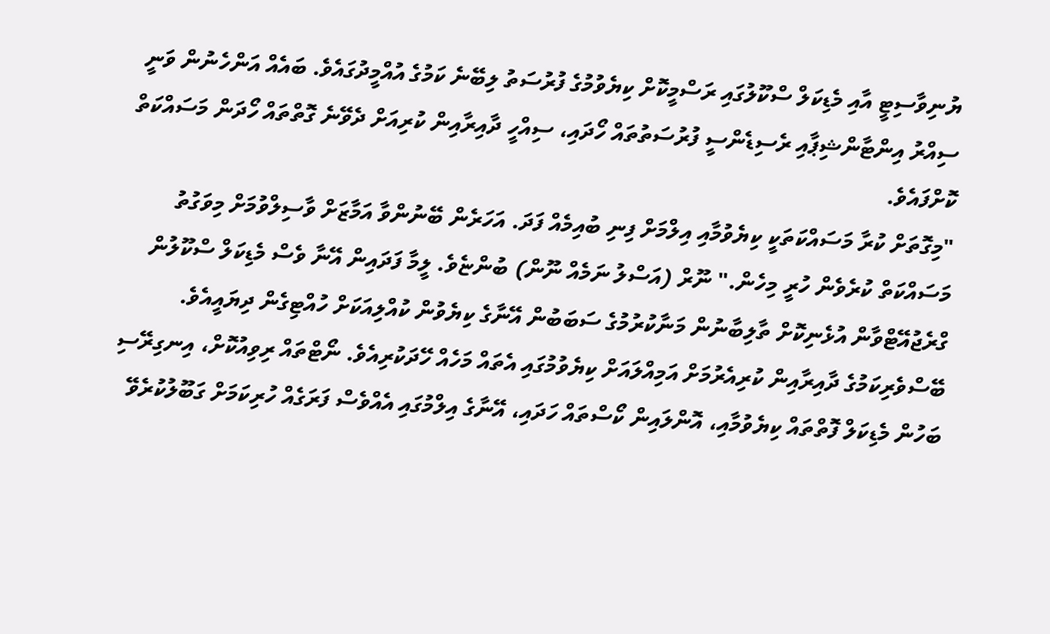ޔުނިވާސިޓީ އާއި މެޑިކަލް ސްކޫލުގައި ރަސްމީކޮށް ކިޔެވުމުގެ ފުރުސަތު ލިބޭނެ ކަމުގެ އުއްމީދުގައެވެ. ބައެއް އަންހެނުން ވަނީ ސިއްރު އިންޓާންޝިޕާއި ރެސިޑެންސީ ފުރުސަތުތައް ހޯދައި، ސިއްހީ ދާއިރާއިން ކުރިއަށް ދެވޭނެ ގޮތްތައް ހޯދަން މަސައްކަތް ކޮށްފައެވެ.
"މިގޮތަށް ކުރާ މަސައްކަތަކީ ކިޔެވުމާއި އިލްމަށް ފިނި ބުއިމެއް ފަދަ. އަހަރެން ބޭނުންވާ އަމާޒަށް ވާސިލްވުމަށް މިވަގުތު މަސައްކަތް ކުރެވެން ހުރީ މިހެން." ނޫރް (އަސްލު ނަމެއް ނޫން) ބުންޏެވެ. ލީމާ ފަދައިން އޭނާ ވެސް މެޑިކަލް ސްކޫލުން ގްރެޖުއޭޓްވާން އުޅެނިކޮށް ތާލިބާނުން މަނާކުރުމުގެ ސަބަބުން އޭނާގެ ކިޔެވުން ކުއްލިއަކަށް ހުއްޓިގެން ދިޔައީއެވެ.
ބޭސްވެރިކަމުގެ ދާއިރާއިން ކުރިއެރުމަށް އަމިއްލައަށް ކިޔެވުމުގައި އެތައް މަހެއް ހޭދަކުރިއެވެ. ނޯޓްތައް ރިވިއުކޮށް، އިނގިރޭސި ބަހުން މެޑިކަލް ފޮތްތައް ކިޔެވުމާއި، އޮންލައިން ކޯސްތައް ހަދައި، އޭނާގެ އިލްމުގައި އެއްވެސް ފަރަގެއް ހުރިކަމަށް ގަބޫލުކުރެވޭ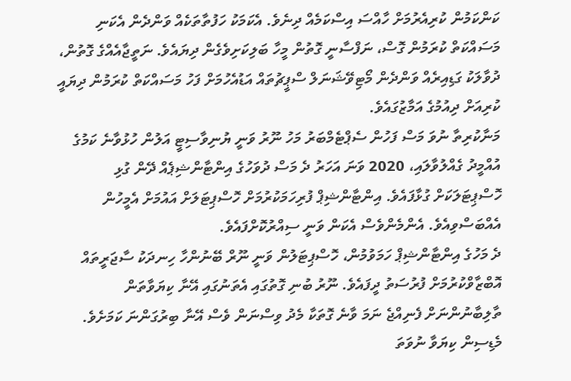ކަންކަމުން ކުރިއެރުމަށް ހާއްސަ އިސްކަމެއް ދިނެވެ. އެކަމަކު ހަފުތާތަކެއް ވަންދެން އެކަނި މަސައްކަތް ކުރަމުން ގޮސް، ނަފްސާނީ ގޮތުން މީހާ ބަލިކަށިވެގެން ދިޔައެވެ. ނަތީޖާއެއްގެ ގޮތުން، ދުވާލަކު ގަޑިއިރެއް ވަންދެން މޯޓިވޭޝަނަލް ސްޕީޗުތައް އަޑުއެހުމަށް ފަހު މަސައްކަތް ކުރަމުން ދިޔައީ ކުރިއަށް ދިއުމުގެ އަމާޒުގައެވެ.
މަނާކުރިތާ ނުވަ މަސް ފަހުން ސެޕްޓެމްބަރު މަހު ނޫރު ވަނީ ޔުނިވާސިޓީ އަލުން ހުޅުވާނެ ކަމުގެ އުއްމީދު ގެއްލުވާލައި، 2020 ވަނަ އަހަރު ދެ މަސް ދުވަހުގެ އިންޓާންޝިޕެއް ދޭން ގުޅި ހޮސްޕިޓަލަކަށް ގުޅާފައެވެ. އިންޓާންޝިޕް ފުރިހަމަކުރުމަށް ހޮސްޕިޓަލަށް އައުމަށް އެމީހުން އެއްބަސްވިއެވެ. އެންމެންވެސް އެކަން ވަނީ ސިއްރުކޮށްފައެވެ.
ދެ މަހުގެ އިންޓާންޝިޕް ހަމަވުމުން، ހޮސްޕިޓަލުން ވަނީ ނޫރް ބޭނުންހާ ހިނދަކު ސާޖަރީތައް އޮބްޒާވްކުރުމަށް ފުރުސަތު ދީފައެވެ. ނޫރު ބުނި ގޮތުގައި އެތަނުގައި އޭނާ ކިޔަވާތަން ތާލިބާނުންނަށް ފެނިއްޖެ ނަމަ ވާނެ ގޮތަކާ މެދު ވިސްނަން ވެސް އޭނާ ބިރުގަންނަ ކަމަށެވެ. މެޑިސިން ކިޔަވާ ނުވަތަ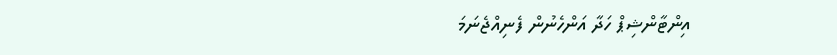އިންޓާންޝިޕް ހަދާ އަންހެނުން ފެނިއްޖެނަމަ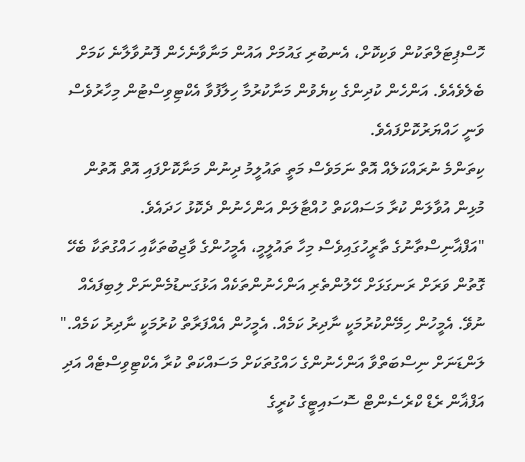ހޮސްޕިޓަލްތަކުން ވަކިކޮށް، އެނބުރި ގައުމަށް އައުން މަނާވާނެހެން ފޮނުވާލާނެ ކަމަށް ބެލެވެއެވެ. އަންހެން ކުދިންގެ ކިޔެވުން މަނާކުރުމާ ހިލާފުވާ އެކްޓިވިސްޓުން މިހާރުވެސް ވަނީ ހައްޔަރުކޮށްފައެވެ.
ކިތަންމެ ނުރައްކަލެއް އޮތް ނަމަވެސް މަތީ ތައުލީމު ދިނުން މަނާކޮށްފައި އޮތް އޮތުން މުޅިން އުވާލަން ކުރާ މަސައްކަތް ހުއްޓާލަން އަންހެނުން ދެކޮޅު ހަދައެވެ.
"އަފްޣާނިސްތާނުގެ ތާރީހުގައިވެސް މިހާ ތައުލީމީ، އެމީހުންގެ ވާޖިބުތަކާއި ހައްގުތަކާ ބެހޭ ގޮތުން ވަރަށް ރަނގަޅަށް ހޭލުންތެރި އަންހެނުންތަކެއް އަޅުގަނޑުމެންނަށް ލިބިފައެއް ނުވޭ. އެމީހުން ހިމޭންކުރުމަކީ ނާދިރު ކަމެއް. އެމީހުން އެއްފަރާތް ކުރުމަކީ ނާދިރު ކަމެއް." ލަންޑަނަށް ނިސްބަތްވާ އަންހެނުންގެ ހައްގުތަކަށް މަސައްކަތް ކުރާ އެކްޓިވިސްޓެއް އަދި އަފްޣާން ރެޑް ކްރެސެންޓް ސޮސައިޓީގެ ކުރީގެ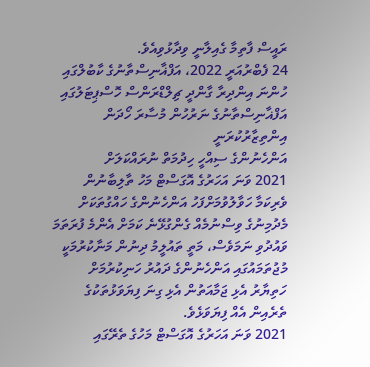ރައީސް ފާތިމާ ގެއިލާނީ ވިދާޅުވިއެވެ.
24 ފެބްރުއަރީ 2022، އަފްޣާނިސްތާނުގެ ކާބުލްގައި ހުންނަ އިންދިރާ ގާންދީ ޗިލްޑްރަންސް ހޮސްޕިޓަލުގައި އަފްޣާނިސްތާނުގެ ނަރުހުން މުސާރަ ހޯދަން އިންތިޒާރުކުރަނީ
އަންހެނުންގެ ސިއްހީ ހިދުމަތް ނުރައްކަލަށް
2021 ވަނަ އަހަރުގެ އޮގަސްޓް މަހު ތާލިބާނުން ވެރިކަމާ ހަވާލުވުމަށްފަހު އަންހެނުންގެ ހައްގުތަކަށް މެދުމިނުގެ ވިސްނުމެއް ގެންގުޅޭނެ ކަމަށް އެންމެ ފުރަތަމަ ވައުދުވި ނަމަވެސް، މަތީ ތައުލީމު ދިނުން މަނާކުރުމަކީ މުޖުތަމައުގައި އަންހެނުންގެ ދައުރު ހަނިކުރުމަށް ހަތިޔާރު އެޅި ޖަމާއަތުން އެޅި ގިނަ ފިޔަވަޅުތަކުގެ ތެރެއިން އެއް ފިޔަވަޅެވެ.
2021 ވަނަ އަހަރުގެ އޮގަސްޓް މަހުގެ ތެރޭގައި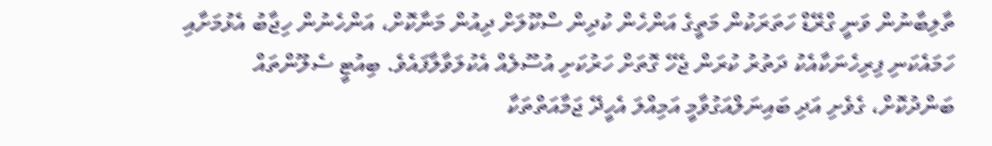ތާލިބާނުން ވަނީ ގްރޭޑް ހަތަރަކުން މަތީގެ އަންހެން ކުދިން ސްކޫލަށް ދިއުން މަނާކޮށް، އަންހެނުން ހިޖާބު އެޅުމަށާއި ހަމައެކަނި ފިރިހެނަކާއެކު ދަތުރު ކުރަން ޖެހޭ ގޮތަށް ހަރުކަށި އުސޫލެއް އެކުލަވާލާފައެވެ. ބިއުޓީ ސެލޫންތައް ބަންދުކޮށް، ގެވެށި އަދި ބައިނަލްއަގުވާމީ އަމިއްލަ އެހީދޭ ޖަމާއަތްތަކާ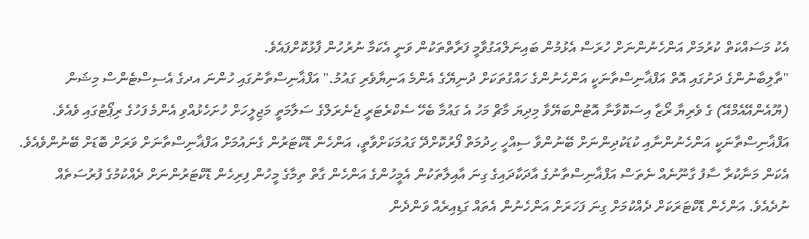އެކު މަސައްކަތް ކުރުމަށް އަންހެނުންނަށް ހުރަސް އެޅުމުން ބައިނަލްއަގުވާމީ ފަރާތްތަކުން ވަނީ އެކަމާ ނުރުހުން ފާޅުކޮށްފައެވެ.
"ތާލިބާނުންގެ ދަށުގައި އޮތް އަފްޣާނިސްތާނަކީ އަންހެނުންގެ ހައްގުތަކަށް ދުނިޔޭގެ އެންމެ އަނިޔާވެރި ގައުމު." އަފްޣާނިސްތާނުގައި ހުންނަ އދގެ އެސިސްޓެންސް މިޝަން (ޔޫއެންއޭއެމްއޭ) ގެ ވެރިޔާ ރޯޒާ އިސަކޮވާނާ އޮޓުންބަޔޭވާ މިދިޔަ މާޗް މަހު އެ ގައުމާ ބެހޭ ސެކްރެޓަރީ ޖެނެރަލްގެ ސަލާމަތީ މަޖިލީހަށް ހުށަހެޅުއްވި އެންމެ ފަހުގެ ރިޕޯޓުގައި ވެއެވެ.
އަފްޣާނިސްތާނަކީ އަންހެނުންނާއި ކުޑަކުދިންނަށް ބޭނުންވާ ސިއްހީ ހިދުމަތް ފޯރުކޮށްދޭ ގައުމަކަށްވާތީ، އަންހެން ޑޮކްޓަރުން ގެނައުމަށް އަފްޣާނިސްތާނަށް ވަރަށް ބޮޑަށް ބޭނުންވެއެވެ. އެކަން މަނާކުރާ ސާފު ގާނޫނެއް ނެތަސް އަފްޣާނިސްތާނުގެ އާދަކާދައިގެ ގިނަ އާއިލާތަކުން އެމީހުންގެ އަންހެން ގާތް ތިމާގެ މީހުން ފިރިހެން ޑޮކްޓަރުންނަށް ދެއްކުމުގެ ފުރުސަތެއް ނުދެއެވެ. އަންހެން ޑޮކްޓަރަކަށް ދެއްކުމަށް ގިނަ ފަހަރަށް އަންހެނުން އެތައް ގަޑިއިރެއް ވަންދެން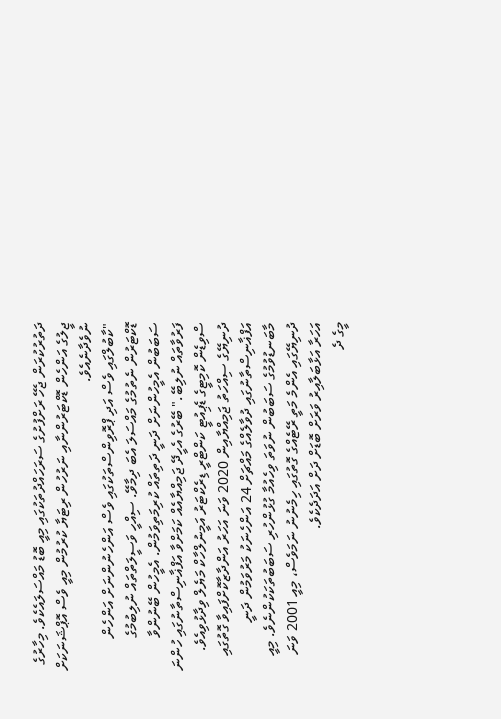ދަތުރުކުރަން ޖެހޭ ރަށްފުށުގެ ސަރަހައްދުތަކުގައި މިއީ ބޮޑު މައްސަލައެކެވެ. މިހާރުގެ ޖީލުގެ އަންހެން ޑޮކްޓަރުންނާއި ނަރުހުން ރިޓަޔާ ކުރުމުން މިއީ ވެސް އޮޕްޝަނަކަށް ނުވެދާނެއެވެ.
"ކާބުލްގައި ވެސް އަދި ޕްރޮވިންސްތަކުގައި ވެސް އަންހެނުންނަށް އަންހެން ޑޮކްޓަރުން ނެތުމުގެ މައްސަލަ އެބަ ދިމާވޭ. ސިއްހީ ވަސީލަތްތައް ނުލިބުމުގެ ސަބަބުން އެމީހުންނަށް ދަނީ ދަތިތައް ކުރިމަތިވަމުން. އެމީހުން ބޭނުންވާ ފަރުވާތައް ނުލިބޭ." ބޭރުގެ އެހީދޭ ޖަމިއްޔާއެއް ކަމަށްވާ އަފްޣާނިސްތާނުގައި ހުންނަ ސްވިޑެން ކޮމިޓީގެ ޑެޕިއުޓީ ކަންޓްރީ ޑިރެކްޓަރު އަމީނުލްހާކް މަޔެލް ވިދާޅުވިއެވެ.
ދުނިޔޭގެ ސިއްހަތު ޖަމިއްޔާއިން 2020 ވަނަ އަހަރު އަންދާޒާކޮށްފައިވާ ގޮތުގައި އަފްޣާނިސްތާނުގައި ދުވާލެއްގެ މައްޗަށް 24 އަންހެނަކު މަރުވަމުން ދަނީ މާބަނޑުވުމުގެ ސަބަބުން ނުވަތަ ވިހެއުމާ ގުޅުންހުރި ސަބަބުތަކަކުންނެވެ. މިއީ ދުނިޔޭގައި އެންމެ މަތީ ރޭޓެއްގެ ގޮތުގައި ހިމެނުނު ނަމަވެސް، މިއީ 2001 ވަނަ އަހަރާ އަޅާބަލާއިރު ވަރަށް ބޮޑަށް ދަށް އަދަދެކެވެ.
މީގެ ދެ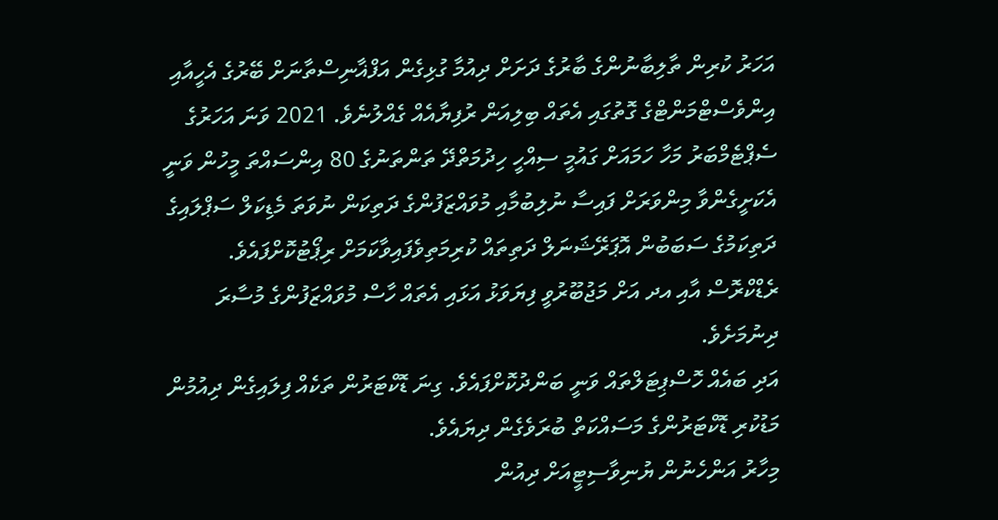އަހަރު ކުރިން ތާލިބާނުންގެ ބާރުގެ ދަށަށް ދިއުމާ ގުޅިގެން އަފްޣާނިސްތާނަށް ބޭރުގެ އެހީއާއި އިންވެސްޓްމަންޓްގެ ގޮތުގައި އެތައް ބިލިއަން ރުފިޔާއެއް ގެއްލުނެވެ. 2021 ވަނަ އަހަރުގެ ސެޕްޓެމްބަރު މަހާ ހަމައަށް ގައުމީ ސިއްހީ ހިދުމަތްދޭ ތަންތަނުގެ 80 އިންސައްތަ މީހުން ވަނީ އެކަށީގެންވާ މިންވަރަށް ފައިސާ ނުލިބުމާއި މުވައްޒަފުންގެ ދަތިކަން ނުވަތަ މެޑިކަލް ސަޕްލައިގެ ދަތިކަމުގެ ސަބަބުން އޮޕަރޭޝަނަލް ދަތިތައް ކުރިމަތިވެފައިވާކަމަށް ރިޕޯޓުކޮށްފައެވެ. ރެޑްކްރޮސް އާއި އދ އަށް މަޖުބޫރުވީ ފިޔަވަޅު އަޅައި އެތައް ހާސް މުވައްޒަފުންގެ މުސާރަ ދިނުމަށެވެ.
އަދި ބައެއް ހޮސްޕިޓަލްތައް ވަނީ ބަންދުކޮށްފައެވެ. ގިނަ ޑޮކްޓަރުން ތަކެއް ފިލައިގެން ދިއުމުން މަޑުކުރި ޑޮކްޓަރުންގެ މަސައްކަތް ބުރަވެގެން ދިޔައެވެ.
މިހާރު އަންހެނުން ޔުނިވާސިޓީއަށް ދިއުން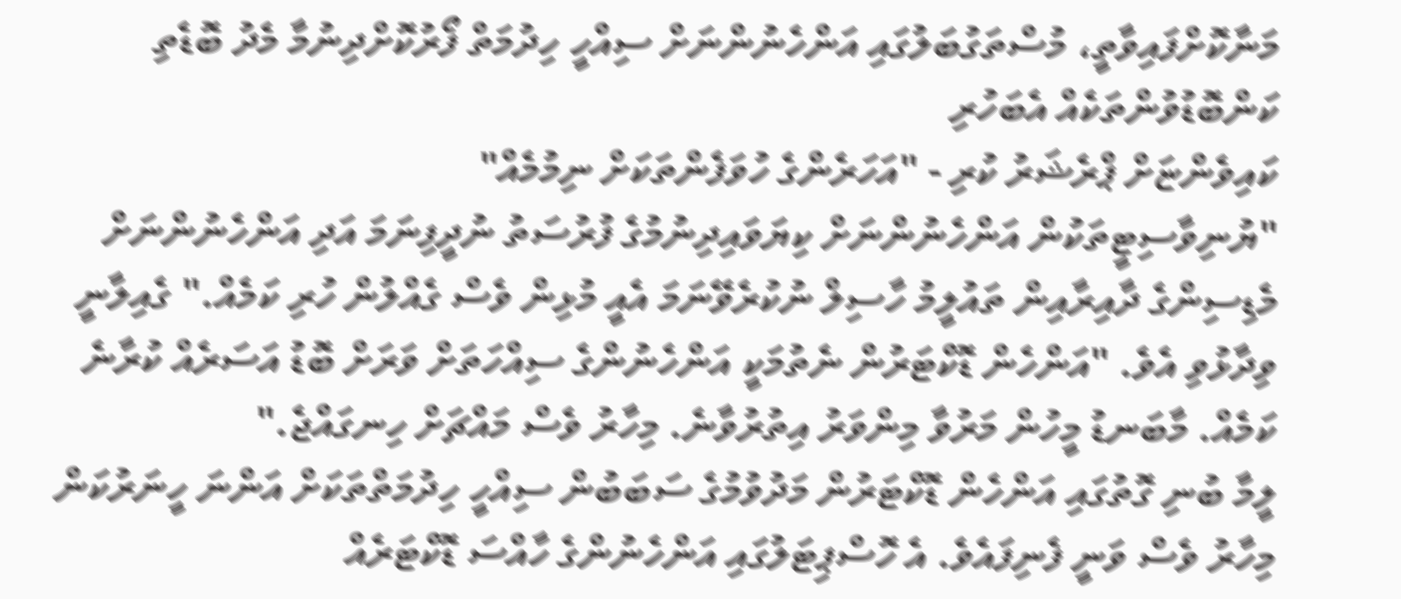މަނާކޮށްފައިވާތީ، މުސްތަގުބަލުގައި އަންހެނުންނަށް ސިއްހީ ހިދުމަތް ފޯރުކޮށްދިނުމާ މެދު ބޮޑެތި ކަންބޮޑުވުންތަކެއް އެބަހުރި
ކައިވެންޏަށް ޕްރެޝަރު ކުރި - "އަހަރެންގެ ހުވަފެންތަކަށް ނިމުމެއް"
"ޔުނިވާސިޓީތަކުން އަންހެނުންނަށް ކިޔަވައިދިނުމުގެ ފުރުސަތު ނުދީފިނަމަ އަދި އަންހެނުންނަށް މެޑިސިންގެ ދާއިރާއިން ތައުލީމު ހާސިލް ނުކުރެވޭނަމަ އެއީ މުޅިން ވެސް ގެއްލުން ހުރި ކަމެއް." ގެއިލާނީ ވިދާޅުވި އެވެ. "އަންހެން ޑޮކްޓަރުން ނެތުމަކީ އަންހެނުންގެ ސިއްހަތަށް ވަރަށް ބޮޑު އަސަރެއް ކުރާނެ ކަމެއް. މާބަނޑު މީހުން މަރުވާ މިންވަރު އިތުރުވާނެ. މިހާރު ވެސް މައްޗަށް ހިނގައްޖެ."
ލީމާ ބުނި ގޮތުގައި އަންހެން ޑޮކްޓަރުން މަދުވުމުގެ ސަބަބުން ސިއްހީ ހިދުމަތްތަކަށް އަންނަ ހީނަރުކަން މިހާރު ވެސް ވަނީ ފެނިފައެވެ. އެ ހޮސްޕިޓަލުގައި އަންހެނުންގެ ހާއްސަ ޑޮކްޓަރެއް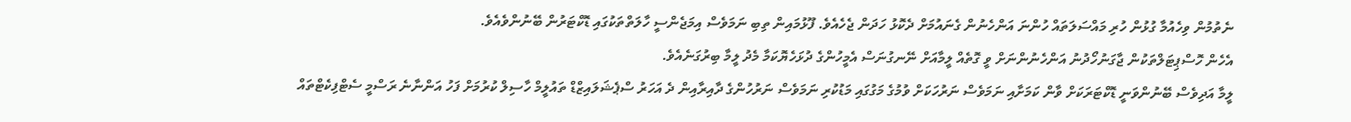ނެތުމުން ވިހެއުމާ ގުޅުން ހުރި މައްސަލަތައް ހުންނަ އަންހެނުން ގެނައުމަށް ދެކޮޅު ހަދަން ޖެހެއެވެ. ފޫޅުމައިން ތިބި ނަމަވެސް އިމަޖެންސީ ހާލަތްތަކުގައި ޑޮކްޓަރުން ބޭނުންވެއެވެ.
އެހެން ހޮސްޕިޓަލްތަކުން ޖާގަނުހޯދުނު އަންހެނުންނަށް ވީ ގޮތެއް ލީމާއަށް ނޭނގުނަސް އެމީހުންގެ ދުޅަހެޔޮކަމާ މެދު ލީމާ ބިރުގަނެއެވެ.
ލީމާ އަދިވެސް ބޭނުންވަނީ ޑޮކްޓަރަކަށް ވާން ކަމަށާއި ނަމަވެސް ނަރުހަކަށް ވުމުގެ މަގުގައި މަޑުކުރި ނަމަވެސް ނަރުހުންގެ ދާއިރާއިން ދެ އަހަރު ސްޕެޝަލައިޒްޑް ތައުލީމް ހާސިލް ކުރުމަށް ފަހު އަންނާނެ ރަސްމީ ސެޓްފިކެޓްތައް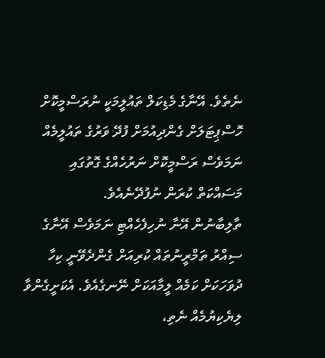ނެތެވެ. އޭނާގެ މެޑިކަލް ތައުލީމަކީ ނުރަސްމީކޮށް ހޮސްޕިޓަލަށް ގެންދިއުމަށް ފުދޭ ވަރުގެ ތައުލީމެއް ނަމަވެސް ރަސްމީކޮށް ނަރުހެއްގެ ގޮތުގައި މަސައްކަތް ކުރަން ނުފުދޭނެއެވެ.
ތާލިބާނުން އޭނާ ނުހިފެހެއްޓި ނަމަވެސް އޭނާގެ ސިއްރު ތަމްރީނުތައް ކުރިއަށް ގެންދެވޭނީ ކިހާ ދުވަހަކަށް ކަމެއް ލީމާއަކަށް ނޭނގެއެވެ. އެކަށީގެންވާ ލިޔެކިޔުމެއް ނެތި،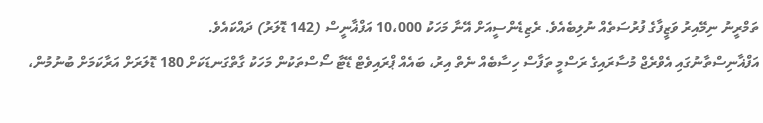ތަމްރީނު ނިމޭއިރު ވަޒީފާގެ ފުރުސަތެއް ނުލިބެއެވެ. ރެޒިޑެންސީއަށް އޭނާ މަހަކު 10،000 އަފްޣާނީސް (142 ޑޮލަރު) ދައްކައެވެ.
އަފްޣާނިސްތާނުގައި އެވްރެޖް މުސާރައިގެ ރަސްމީ ތަފާސް ހިސާބެއް ނެތް އިރު، ބައެއް ޕްރައިވެޓް ޑޭޓާ ސޯސްތަކުން މަހަކު ގާތްގަނޑަކަށް 180 ޑޮލަރަށް އަރާކަމަށް ބުނުމުން،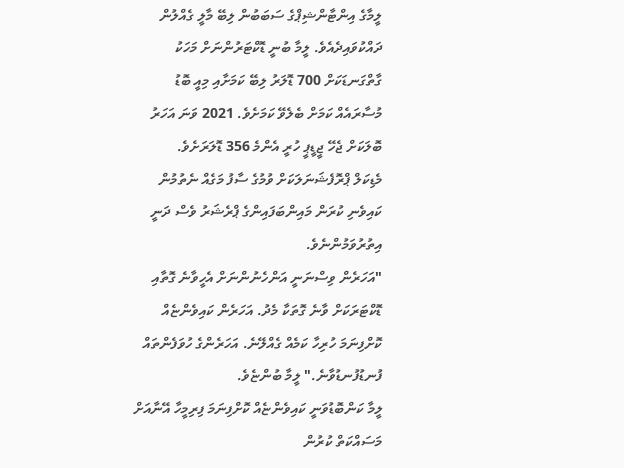ލީމާގެ އިންޓާންޝިޕްގެ ސަބަބުން ލިބޭ މާލީ ގެއްލުން ދައްކުވައިދެއެވެ. ލީމާ ބުނީ ޑޮކްޓަރުންނަށް މަހަކު ގާތްގަނޑަކަށް 700 ޑޮލަރު ލިބޭ ކަމަށާއި މިއީ ބޮޑު މުސާރައެއް ކަމަށް ބެލެވޭ ކަމަށެވެ. 2021 ވަނަ އަހަރު ބޮލަކަށް ޖެހޭ ޖީޑީޕީ ހުރީ އެންމެ 356 ޑޮލަރަށެވެ.
މެޑިކަލް ޕްރޮފެޝަނަލަކަށް ވުމުގެ ސާފު މަގެއް ނެތުމުން ކައިވެނި ކުރަން މައިންބަފައިންގެ ޕްރެޝަރު ވެސް ދަނީ އިތުރުވަމުންނެވެ.
"އަހަރެން ވިސްނަނީ އަންހެނުންނަށް އެހީވާނެ ގޮތާއި ޑޮކްޓަރަކަށް ވާނެ ގޮތަކާ މެދު. އަހަރެން ކައިވެންޏެއް ކޮށްފިނަމަ ހުރިހާ ކަމެއް ގެއްލޭނެ. އަހަރެންގެ ހުވަފެންތައް ފުނޑުފުނޑުވާނެ." ލީމާ ބުންޏެވެ.
ލީމާ ކަންބޮޑުވަނީ ކައިވެންޏެއް ކޮށްފިނަމަ ފިރިމީހާ އޭނާއަށް މަސައްކަތް ކުރުން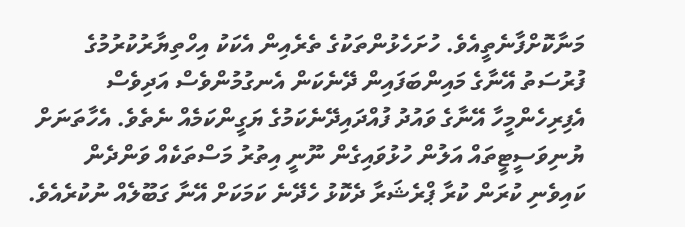މަނާކޮށްފާނެތީއެވެ. ހުށަހެޅުންތަކުގެ ތެރެއިން އެކަކު އިހްތިޔާރުކުރުމުގެ ފުރުސަތު އޭނާގެ މައިންބަފައިން ދޭނެކަން އެނގުމުންވެސް އަދިވެސް އެފިރިހެންމީހާ އޭނާގެ ވައުދު ފުއްދައިދޭނެކަމުގެ ޔަގީންކަމެއް ނެތެވެ. އެހާތަނަށް ޔުނިވަސީޓީތައް އަލުން ހުޅުވައިގެން ނޫނީ އިތުރު މަސްތަކެއް ވަންދެން ކައިވެނި ކުރަން ކުރާ ޕްރެޝަރާ ދެކޮޅު ހެދޭނެ ކަމަކަށް އޭނާ ގަބޫލެއް ނުކުރެއެވެ.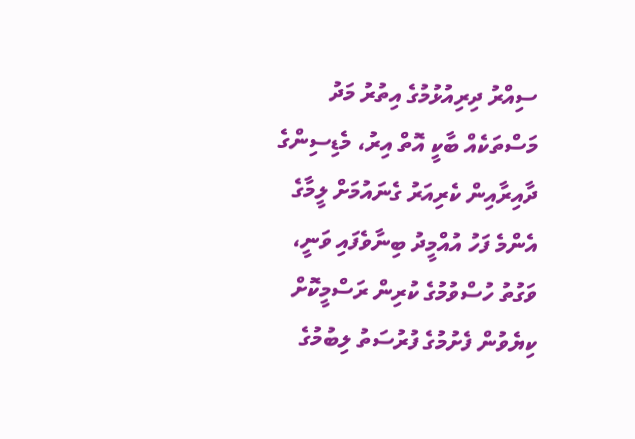ސިއްރު ދިރިއުޅުމުގެ އިތުރު މަދު މަސްތަކެއް ބާކީ އޮތް އިރު، މެޑިސިންގެ ދާއިރާއިން ކެރިއަރު ގެނައުމަށް ލީމާގެ އެންމެ ފަހު އުއްމީދު ބިނާވެފައި ވަނީ، ވަގުތު ހުސްވުމުގެ ކުރިން ރަސްމީކޮށް ކިޔެވުން ފެށުމުގެ ފުރުސަތު ލިބުމުގެ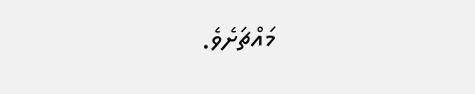މައްޗަށެވެ.